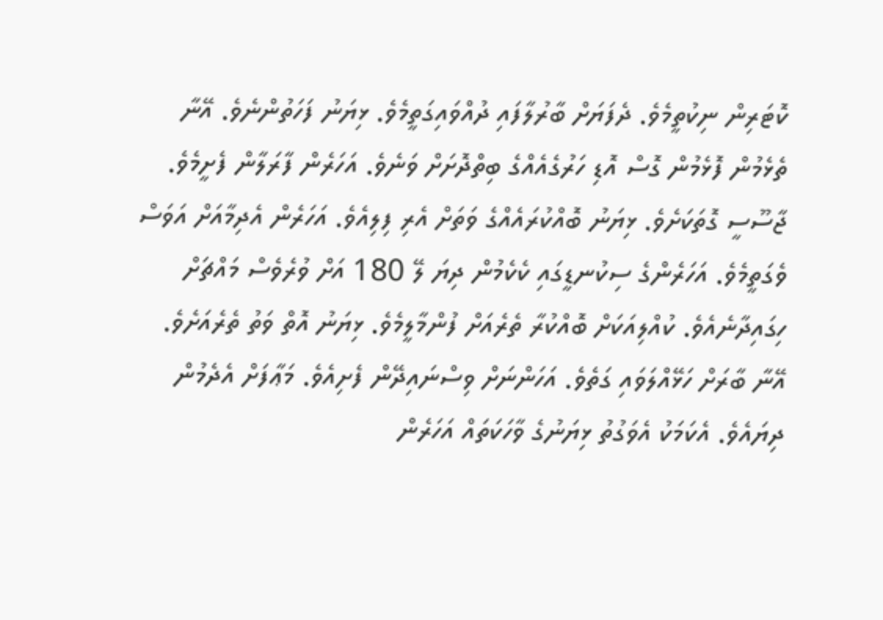ކޮޓަރިން ނިކުތީމެވެ. ދެފަޔަށް ބާރުލާފައި ދުއްވައިގަތީމެވެ. ޅިޔަނު ފަހަތުންނެވެ. އޭނާ ތެޅެމުން ފޮޅެމުން ގޮސް އޮޑި ހަރުގެއެއްގެ ބިތްދޮށަށް ވަނެވެ. އަހަރެން ފާރަލާން ފެށީމެވެ. ޖާސޫސީ ގޮތަކަށެވެ. ޅިޔަނު ބޮއްކުރައެއްގެ ވަތަށް އެރި ފިލިއެވެ. އަހަރެން އެދިމާއަށް އަވަސް ވެގަތީމެވެ. އަހަރެންގެ ސިކުނޑީގައި ކެކެމުން ދިޔަ ލޭ 180 އަށް ވުރެވެސް މައްޗަށް ހިގައިދާނެއެވެ. ކުއްލިއަކަށް ބޮއްކުރާ ތެރެއަށް ފުންމާލީމެވެ. ޅިޔަނު އޮތް ވަތު ތެރެއަށެވެ. އޭނާ ބާރަށް ހަޅޭއްލަވައި ގަތެވެ. އަހަންނަށް ވިސްނައިދޭން ފެށިއެވެ. މަޢާފަށް އެދެމުން ދިޔައެވެ. އެކަމަކު އެވަގުތު ޅިޔަނުގެ ވާހަކަތައް އަހަރެން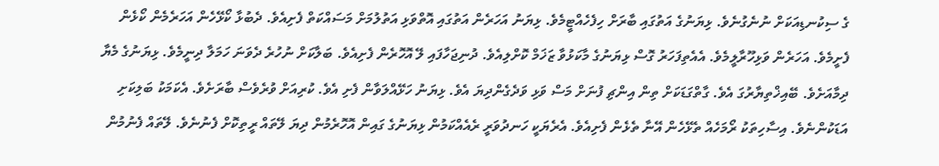ގެ ސިކުނޑިއަކަށް ނުނެގުނެވެ. ޅިޔަނުގެ އަތުގައި ބާރަށް ހިފެހެއްޓީމެވެ. ޅިޔަނު އަހަރެން އަތުގައި އޮތްވަޅި އަތުލުމަށް މަސައްކަތް ފެށިއެވެ. ދެބުޅާ ކޯޅޭހެން އަހަރެމެން ކޯޅެން ފެށީމެވެ. އަހަރެން ވަޅިހޫރާލީމެވެ. އެއެތިފަހަރު ގޮސް ޅިޔަނުގެ މާކަޅުވާ ޒަޚަމް ކޮށްލިއެވެ. ދުނިޖަހާފައި ލޭ އޮހޮރެން ފެށިއެވެ. ބަލާކަށް ނުހުރެ ދެވަނަ ހަމަލާ ދިނީމެވެ. ޅިޔަނުގެ މެޔާ ދިމާއަށެވެ. ބޭއިޚްތިޔާރުގަ އެވެ. ގާތްގަޑަކަށް ތިން އިންޗި ފުނަށް މަސް ވަޅި ވަދެގެންދިޔަ އެވެ. ޅިޔަނު ހަޅޭއްލަވާން ފެށި އެވެ. ކުރިއަށް ވުރެވެސް ބާރަށެވެ. އެކަމަކު ބަލިކަށި އަޑަކުންނެވެ. އިސާހިތަކު ރޯމަހެއް ތެޅޭހެން އޭނާ ތެޅެން ފެށިއެވެ. އެރެޔަކީ ހަނދުވަރީ ރެއެއްކަމުން ޅިޔަނުގެ ގައިން އޮހޮރެމުން ދިޔަ ލޭތައް ރީތިކޮށް ފެނުނެވެ. ލޭތައް ފެނުމުން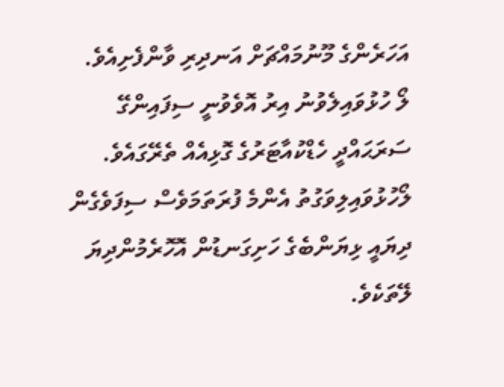އަހަރެންގެ މޫނުމައްޗަށް އަނދިރި ވާންފެށިއެވެ.
ލޯ ހުޅުވައިލެވުނު އިރު އޮވެވުނީ ސިފައިންގޭ ސަރަޙައްދީ ހެޑްކުއާޓަރުގެ ގޮޅިއެއް ތެރޭގައެވެ. ލޯހުޅުވައިލިވަގުތު އެންމެ ފުރަތަމަވެސް ސިފަވެގެން ދިޔައީ ޅިޔަންބެގެ ހަށިގަނޑުން އޮހޮރެމުންދިޔަ ލޭތަކެވެ.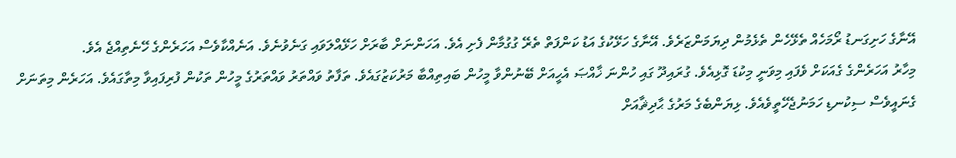އޭނާގެ ހަށިގަނޑު ރޯމަހެއް ތެޅޭހެން ތެޅެމުން ދިޔަމަންޒަރެވެ. އޭނާގެ ހަޅޭކުގެ އަޑު ކަންފަތް ތެރޭ ގުގުމާން ފެށި އެވެ. އަހަންނަށް ބާރަށް ހަޅޭއްލަވައި ގަނެވުނެވެ. އަނެއްކާވެސް އަހަރެންގެ ހޭނެތިއްޖެ އެވެ.
މިހާރު އަހަރެންގެ ގެއަކަށް ވެފައި މިވަނީ މިކުޑަ ގޮޅިއެވެ. ގުރައިދޫ ގައި ހުންނަ ޚާއްޞަ އެހީއަށް ބޭނުންވާ މީހުން ބައިތިއްބާ މަރުކަޒުގައެވެ. ތަފާތު ވައްތަރު ވައްތަރުގެ މީހުން ތަކުން ފުރިފައިވާ މިތާގައެވެ. އަހަރެން މިތަނަށް ގެނައީވެސް ސިކުނޑި ހަމަނުޖެހޭތީވެއެވެ. ޅިޔަންބެގެ މަރުގެ ޙާދިޘާއަށް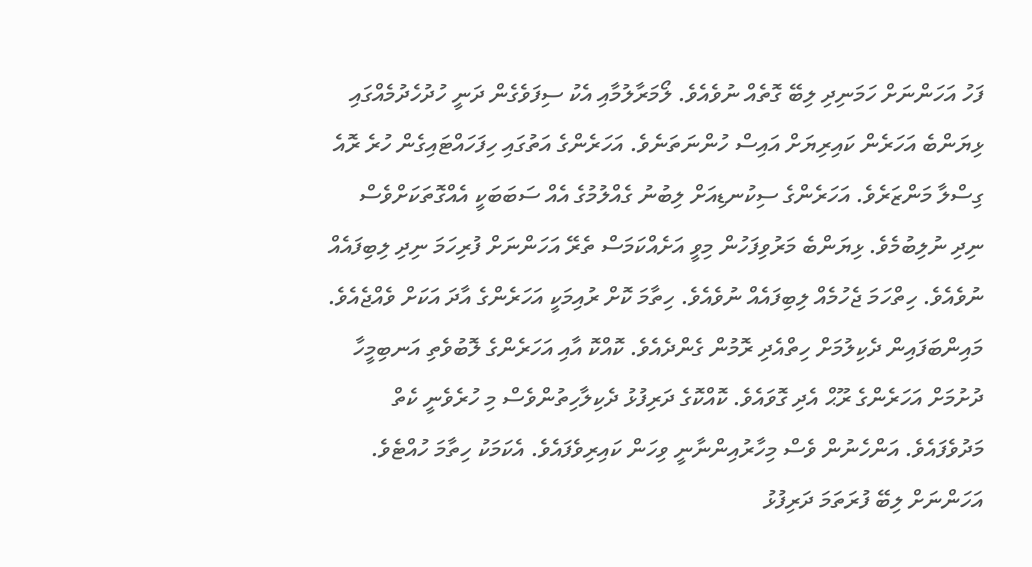ފަހު އަހަންނަށް ހަމަނިދި ލިބޭ ގޮތެއް ނުވެއެވެ. ލޯމަރާލުމާއި އެކު ސިފަވެގެން ދަނީ ހުދުހެދުމެއްގައި ޅިޔަންބެ އަހަރެން ކައިރިޔަށް އައިސް ހުންނަތަނެވެ. އަހަރެންގެ އަތުގައި ހިފަހައްޓައިގެން ހުރެ ރޮއެ ގިސްލާ މަންޒަރެވެ. އަހަރެންގެ ސިކުނޑިއަށް ލިބުނު ގެއްލުމުގެ އެއް ސަބަބަކީ އެއްގޮތަކަށްވެސް ނިދި ނުލިބުމެވެ. ޅިޔަންބެ މަރުވިފަހުން މިވީ އަށެއްކަމަސް ތެރޭ އަހަންނަށް ފުރިހަމަ ނިދި ލިބިފައެއް ނުވެއެވެ. ހިތްހަމަ ޖެހުމެއް ލިބިފައެއް ނުވެއެވެ. ހިތާމަ ކޮށް ރުއިމަކީ އަހަރެންގެ އާދަ އަކަށް ވެއްޖެއެވެ. މައިންބަފައިން ދެކިލުމަށް ހިތްއެދި ރޮމުން ގެންދެއެވެ. ކޮއްކޮ އާއި އަހަރެންގެ ލޮބުވެތި އަނބިމީހާ ދުށުމަށް އަހަރެންގެ ރޫޙް އެދި ގޮވައެވެ. ކޮއްކޮގެ ދަރިފުޅު ދެކިލާހިތުންވެސް މި ހުރެވެނީ ކެތް މަދުވެފައެވެ. އަންހެނުން ވެސް މިހާރުއިންނާނީ ވިހަން ކައިރިވެފައެވެ. އެކަމަކު ހިތާމަ ހުއްޓެވެ. އަހަންނަށް ލިބޭ ފުރަތަމަ ދަރިފުޅު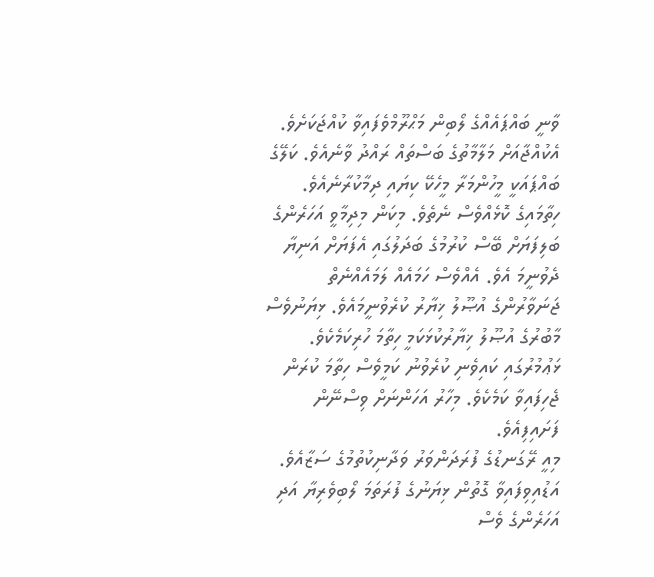ވާނީ ބައްޕައެއްގެ ލޯބިން މަޙްރޫމްވެފައިވާ ކުއްޖަކަށެވެ. އެކުއްޖާއަށް މަލާމާތުގެ ބަސްތައް ރައްދު ވާނެއެވެ. ކަލޭގެ ބައްޕައަކީ މީހުންމަރާ މީހެކޭ ކިޔައި ދިމާކުރާނެއެވެ. ހިތާމައިގެ ކޮޅެއްވެސް ނެތެވެ. މިކަން މިދިމާވީ އަހަރެންގެ ބަލިފަޔަށް ބޭސް ކުރުމުގެ ބަދަލުގައި އެފަޔަށް އަނިޔާ ދެވުނީމަ އެވެ. އެއްވެސް ހަމައެއް ލަމައެއްނެތް ޖަނަވާރުންގެ އުޞޫލު ޚިޔާރު ކުރެވުނީމައެވެ. ޅިޔަނުވެސް މާބުރުގެ އުޞޫލު ޚިޔާރުކުޅަކަމީ ހިތާމަ ހުރިކަމެކެވެ. ޅަޢުމުރުގައި ކައިވެނި ކުރެވުނު ކަމީވެސް ހިތާމަ ކުރަން ޖެހިފައިވާ ކަމެކެވެ. މިހާރު އަހަންނަށް ވިސްނޭން ފަށައިފިއެވެ.
މިއީ ރޭގަނޑުގެ ފުރަދަންވަރު ވަދާނިކުތުމުގެ ސަޒާއެވެ. އަޑުއިވިފައިވާ ގޮތުން ޅިޔަނުގެ ފުރަތަމަ ލޯބިވެރިޔާ އަދި އަހަރެންގެ ވެސް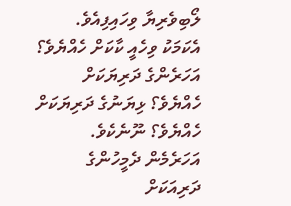ލޯބިވެރިޔާ ވިހައިފިއެވެ. އެކަމަކު ވިހެއީ ކާކަށް ހެއްޔެވެ؟ އަހަރެންގެ ދަރިޔަކަށް ހެއްޔެވެ؟ ޅިޔަނުގެ ދަރިޔަކަށް ހެއްޔެވެ؟ ނޫނެކެވެ. އަހަރެމެން ދެމީހުންގެ ދަރިއަކަށް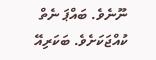ނޫނެވެ. ބައްޕަ ނެތް ކުއްޖަކަށެވެ. ބަކަރިއޭ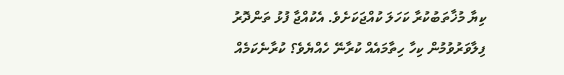ކިޔާ މުޚާތަބުކުރާ ކަހަލަ ކުއްޖަކަށެވެ. އެކުއްޖާ ފުޅު ތަންދޮރު ފިލާވަރުވުމުން ކިހާ ހިތާމައެއް ކުރާނޭ ހެއްޔެވެ؟ ކުރާނެކަމެއް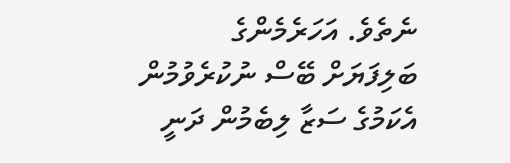ނެތެވެ. އަހަރެމެންގެ ބަލިފަޔަށް ބޭސް ނުކުރެވުމުން އެކަމުގެ ސަޒާ ލިބެމުން ދަނީ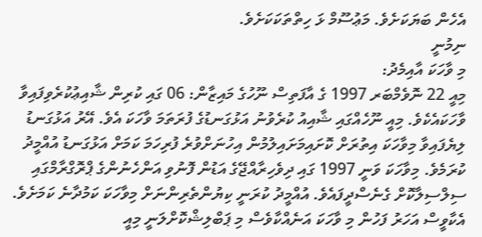އެހެން ބަޔަކަށެވެ. މަޢުސޫމް ޅަ ހިތްތަކަކަށެވެ.
ނިމުނީ
މި ވާހަކަ އާއިމެދު:
މިއީ 22 ނޮވެމްބަރ 1997 ގެ އާފަތިސް ނޫހުގެ މައިޒާން: 06 ގައި ކުރިން ޝާއިޢުކުރެވިފައިވާ ވާހަކައެކެވެ. މިއީ ނޫހެއްގައި ޝާއިއު ކުރެވުނު އަޅުގަނޑުގެ ފުރަތަމަ ވާހަކަ އެވެ. އޭރު އަޅުގަނޑު ލިޔެފައިވާ މިވާހަކަ އިތުރަށް ކޮށައިމަށައިލުމުން އިހުނަށްވުރެ ފުރިހަމަ ކަމަށް އަޅުގަނޑު އުއްމީދު ކުރަމެވެ. މިވާހަކަ ވަނީ 1997 ގައި ދިވެހިރާއްޖޭގެ އަޑުން ފޮނުވި އަންހެނުންގެ ޕްރޮގްރާމްގައި ސިލްސިލާކޮށް ގެނެސްދީފައެވެ. އުއްމީދު ކުރަނީ ކިޔުންތެރިންނަށް މިވާހަކަ ކަމުދާނެ ކަމަށެވެ. އެކާވީސް އަހަރު ފަހުން މި ވާހަކަ އަނެއްކާވެސް މި ޕަބްލިޝްކޮށްލަނީ މިއީ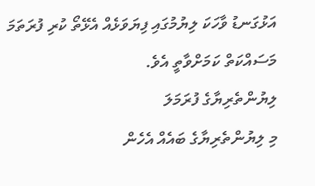އަޅުގަނޑު ވާހަކަ ލިޔުމުގައި ފިޔަވަޅެއް އެޅޭތޯ ކުރި ފުރަތަމަ މަސައްކަތް ކަމަށްވާތީ އެވެ.
ލިޔުންތެރިޔާގެ ފުރަމަލަ
މި ލިޔުންތެރިޔާގެ ބައެއް އެހެން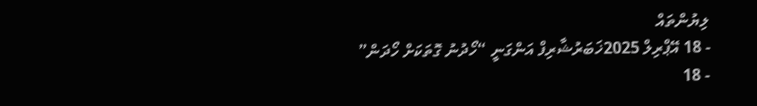ލިޔުންތައް
- 18 އޭޕްރިލް 2025ޚަބަރުޝާރިފް އަންގަނީ “ހޯދުނު ގޮތަކަށް ހޯދަން”
- 18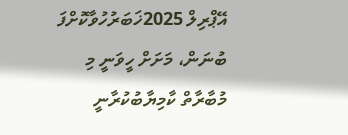އޭޕްރިލް 2025ޚަބަރުހުވާކޮށްފަ ބުނަން، މަށަށް ހީވަނީ މި މުބާރާތް ކާމިޔާބުކުރާނީ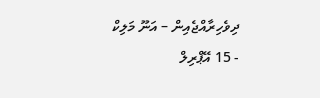ދިވެހިރާއްޖެއިން – އަނޫ މަލިކް
- 15 އޭޕްރިލް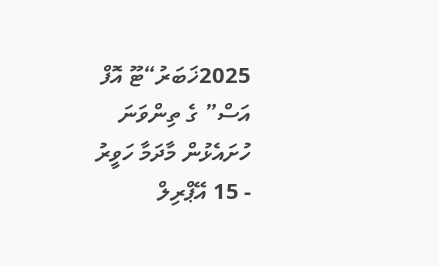2025ޚަބަރު“ޓޫ އޮފް އަސް” ގެ ތިންވަނަ ހުށައެޅުން މާދަމާ ހަވީރު
- 15 އޭޕްރިލް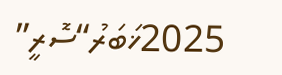2025ޚަބަރު“ސޮރީ”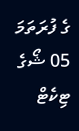ގެ ފުރަތަމަ 05 ޝޯގެ ޓިކެޓް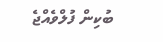ބުކިން ފުލްވެއްޖެ